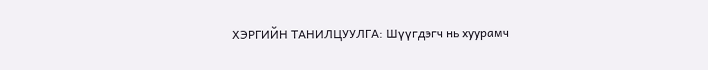ХЭРГИЙН ТАНИЛЦУУЛГА: Шүүгдэгч нь хуурамч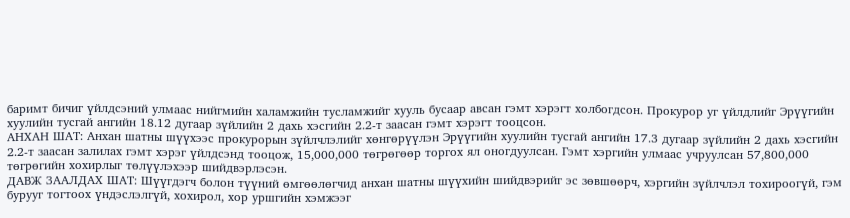баримт бичиг үйлдсэний улмаас нийгмийн халамжийн тусламжийг хууль бусаар авсан гэмт хэрэгт холбогдсон. Прокурор уг үйлдлийг Эрүүгийн хуулийн тусгай ангийн 18.12 дугаар зүйлийн 2 дахь хэсгийн 2.2-т заасан гэмт хэрэгт тооцсон.
АНХАН ШАТ: Анхан шатны шүүхээс прокурорын зүйлчлэлийг хөнгөрүүлэн Эрүүгийн хуулийн тусгай ангийн 17.3 дугаар зүйлийн 2 дахь хэсгийн 2.2-т заасан залилах гэмт хэрэг үйлдсэнд тооцож, 15,000,000 төгрөгөөр торгох ял оногдуулсан. Гэмт хэргийн улмаас учруулсан 57,800,000 төгрөгийн хохирлыг төлүүлэхээр шийдвэрлэсэн.
ДАВЖ ЗААЛДАХ ШАТ: Шүүгдэгч болон түүний өмгөөлөгчид анхан шатны шүүхийн шийдвэрийг эс зөвшөөрч, хэргийн зүйлчлэл тохироогүй, гэм бурууг тогтоох үндэслэлгүй, хохирол, хор уршгийн хэмжээг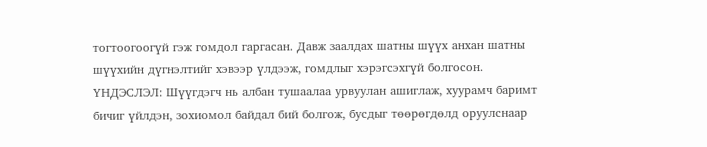тогтоогоогүй гэж гомдол гаргасан. Давж заалдах шатны шүүх анхан шатны шүүхийн дүгнэлтийг хэвээр үлдээж, гомдлыг хэрэгсэхгүй болгосон.
ҮНДЭСЛЭЛ: Шүүгдэгч нь албан тушаалаа урвуулан ашиглаж, хуурамч баримт бичиг үйлдэн, зохиомол байдал бий болгож, бусдыг төөрөгдөлд оруулснаар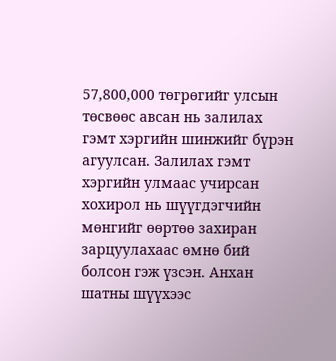57,800,000 төгрөгийг улсын төсвөөс авсан нь залилах гэмт хэргийн шинжийг бүрэн агуулсан. Залилах гэмт хэргийн улмаас учирсан хохирол нь шүүгдэгчийн мөнгийг өөртөө захиран зарцуулахаас өмнө бий болсон гэж үзсэн. Анхан шатны шүүхээс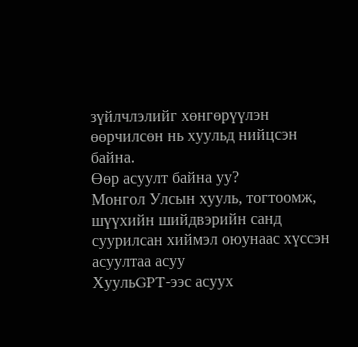зүйлчлэлийг хөнгөрүүлэн өөрчилсөн нь хуульд нийцсэн байна.
Өөр асуулт байна уу?
Монгол Улсын хууль, тогтоомж, шүүхийн шийдвэрийн санд суурилсан хиймэл оюунаас хүссэн асуултаа асуу
ХуульGPT-ээс асуух